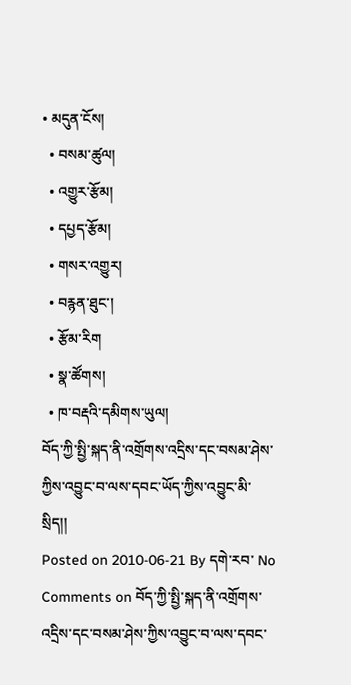• མདུན་ངོས།
  • བསམ་ཚུལ།
  • འགྱུར་རྩོམ།
  • དཔྱད་རྩོམ།
  • གསར་འགྱུར།
  • བརྙན་ཐུང་།
  • རྩོམ་རིག
  • སྣ་ཚོགས།
  • ཁ་བརྡའི་དམིགས་ཡུལ།
བོད་ཀྱི་སྤྱི་སྐད་ནི་འགྲོགས་འདྲིས་དང་བསམ་ཤེས་ཀྱིས་འབྱུང་བ་ལས་དབང་ཡོད་ཀྱིས་འབྱུང་མི་སྲིད།།
Posted on 2010-06-21 By དགེ་རབ་ No Comments on བོད་ཀྱི་སྤྱི་སྐད་ནི་འགྲོགས་འདྲིས་དང་བསམ་ཤེས་ཀྱིས་འབྱུང་བ་ལས་དབང་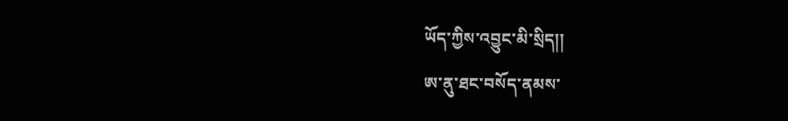ཡོད་ཀྱིས་འབྱུང་མི་སྲིད།།
ཨ་ནུ་ཐང་བསོད་ནམས་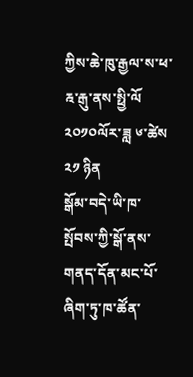ཀྱིས་ཆེ་ཁུ་རྒྱལ་ས་ཕ་རྰ་རྒུ་ནས་སྥྱི་ལོ ༢༠༡༠ལོར་ཟླ ༦་ཚེས ༢༡ ཉིན
སྒོམ་བདེ་ཡི་ཁ་སྤོབས་ཀྱི་སྒོ་ནས་གནད་དོན་མང་པོ་ཞིག་ཏུ་ཁ་ཚོན་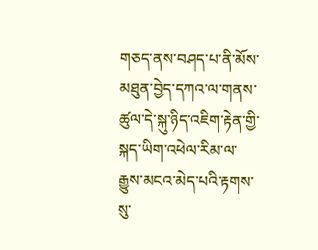གཅད་ནས་བཤད་པ་ནི་མོས་མཐུན་བྱེད་དཀའ་ལ་གནས་ཚུལ་དེ་སྐུ་ཉིད་འཇིག་རྟེན་གྱི་སྐད་ཡིག་འཕེལ་རིམ་ལ་རྒྱུས་མངའ་མེད་པའི་རྟགས་སུ་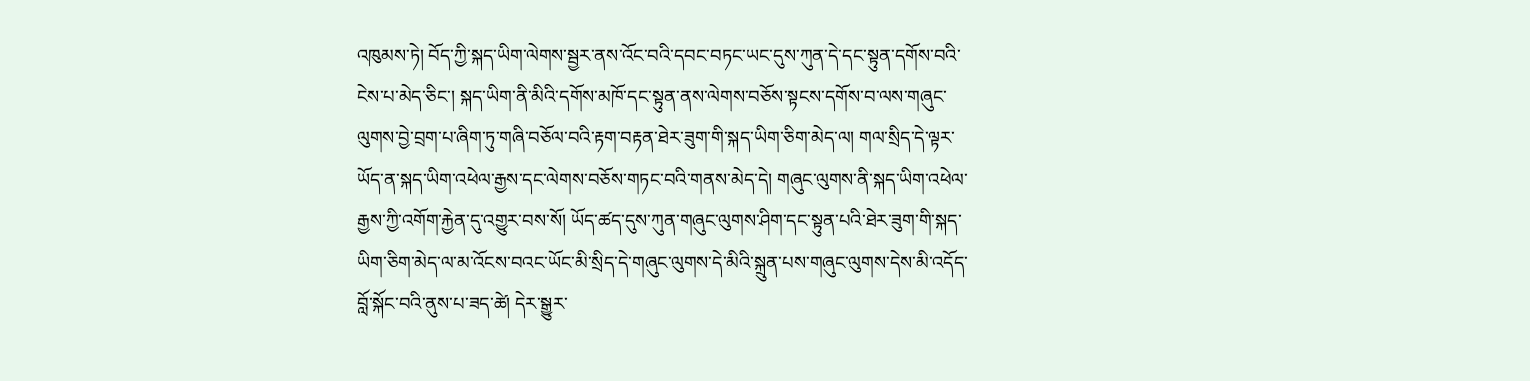འཁུམས་ཏེ། བོད་ཀྱི་སྐད་ཡིག་ལེགས་སྦྱར་ནས་འོང་བའི་དབང་བཏང་ཡང་དུས་ཀུན་དེ་དང་སྟུན་དགོས་བའི་ངེས་པ་མེད་ཅིང་། སྐད་ཡིག་ནི་མིའི་དགོས་མཁོ་དང་སྟུན་ནས་ལེགས་བཅོས་སྟངས་དགོས་བ་ལས་གཞུང་ལུགས་བྱེ་བྲག་པ་ཞིག་ཏུ་གཞི་བཅོལ་བའི་རྟག་བརྟན་ཐེར་ཟུག་གི་སྐད་ཡིག་ཅིག་མེད་ལ། གལ་སྲིད་དེ་ལྟར་ཡོད་ན་སྐད་ཡིག་འཕེལ་རྒྱས་དང་ལེགས་བཅོས་གཏང་བའི་གནས་མེད་དེ། གཞུང་ལུགས་ནི་སྐད་ཡིག་འཕེལ་རྒྱས་ཀྱི་འགོག་རྐྱེན་དུ་འགྱུར་བས་སོ། ཡོད་ཚད་དུས་ཀུན་གཞུང་ལུགས་ཤིག་དང་སྟུན་པའི་ཐེར་ཟུག་གི་སྐད་ཡིག་ཅིག་མེད་ལ་མ་འོངས་བའང་ཡོང་མི་སྲིད་དེ་གཞུང་ལུགས་དེ་མིའི་སྐྲུན་པས་གཞུང་ལུགས་དེས་མི་འདོད་བློ་སྐོང་བའི་ནུས་པ་ཟད་ཚེ། དེར་སྒྱུར་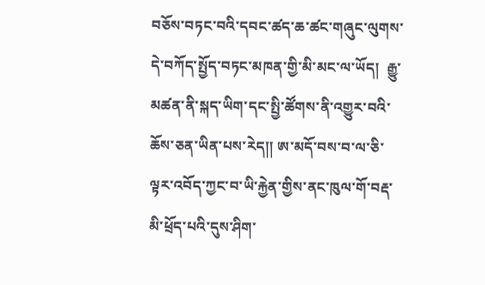བཅོས་བཏང་བའི་དབང་ཚད་ཆ་ཚང་གཞུང་ལུགས་དེ་བཀོད་སྤྱོད་བཏང་མཁན་གྱི་མི་མང་ལ་ཡོད།  རྒྱུ་མཚན་ནི་སྐད་ཡིག་དང་སྤྱི་ཚོགས་ནི་འགྱུར་བའི་ཆོས་ཅན་ཡིན་པས་རེད།། ཨ་མདོ་བས་བ་ལ་ཅི་ལྟར་འབོད་ཀྱང་བ་ཡི་རྐྱེན་གྱིས་ནང་ཁུལ་གོ་བརྡ་མི་ཕྲོད་པའི་དུས་ཤིག་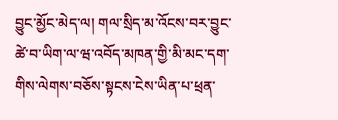བྱུང་མྱོང་མེད་ལ། གལ་སྲིད་མ་འོངས་བར་བྱུང་ཚེ་བ་ཡིག་ལ་ཝ་འབོད་མཁན་གྱི་མི་མང་དག་གིས་ལེགས་བཅོས་སྟངས་ངེས་ཡིན་པ་ཕྲན་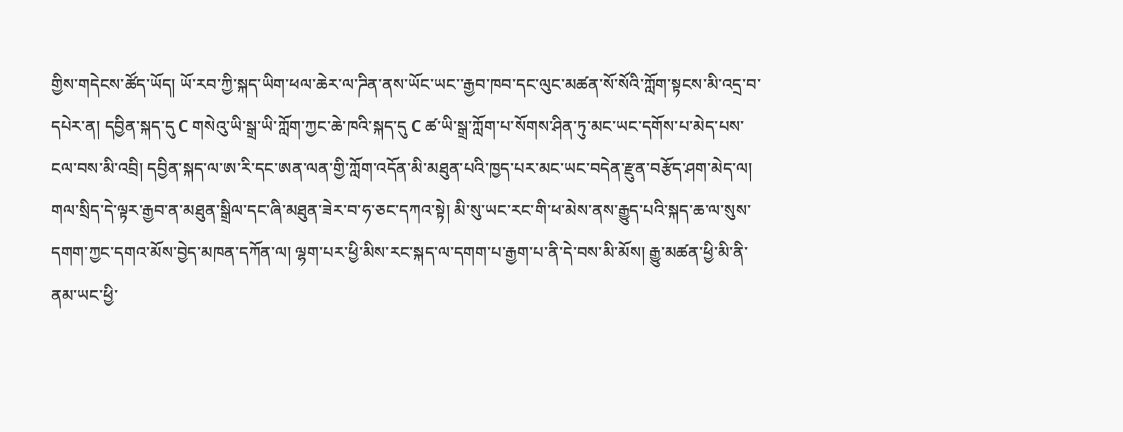གྱིས་གདེངས་ཚོད་ཡོད། ཡོ་རབ་ཀྱི་སྐད་ཡིག་ཕལ་ཆེར་ལ་ཌིན་ནས་ཡོང་ཡང་་རྒྱབ་ཁབ་དང་ལུང་མཚན་སོ་སོའི་ཀློག་སྟངས་མི་འདྲ་བ་དཔེར་ན། དབྱིན་སྐད་དུ C གསེའུ་ཡི་སྒྲ་ཡི་ཀློག་ཀྱང་ཆེ་ཁའི་སྐད་དུ C ཚ་ཡི་སྒྲ་ཀློག་པ་སོགས་ཤིན་ཏུ་མང་ཡང་དགོས་པ་མེད་པས་ངལ་བས་མི་འབྲི། དབྱིན་སྐད་ལ་ཨ་རི་དང་ཨན་ལན་གྱི་ཀློག་འདོན་མི་མཐུན་པའི་ཁྱད་པར་མང་ཡང་བདེན་རྫུན་བརྩོད་ཤག་མེད་ལ། གལ་སྲིད་དེ་ལྟར་རྒྱབ་ན་མཐུན་སྒྲིལ་དང་ཞི་མཐུན་ཟེར་བ་ཧ་ཅང་དཀའ་སྟེ། མི་སུ་ཡང་རང་གི་ཕ་མེས་ནས་རྒྱུད་པའི་སྐད་ཆ་ལ་སུས་དགག་ཀྱང་དགའ་མོས་བྱེད་མཁན་དཀོན་ལ། ལྷག་པར་ཕྱི་མིས་རང་སྐད་ལ་དགག་པ་རྒྱག་པ་ནི་དེ་བས་མི་མོས། རྒྱུ་མཚན་ཕྱི་མི་ནི་ནམ་ཡང་ཕྱི་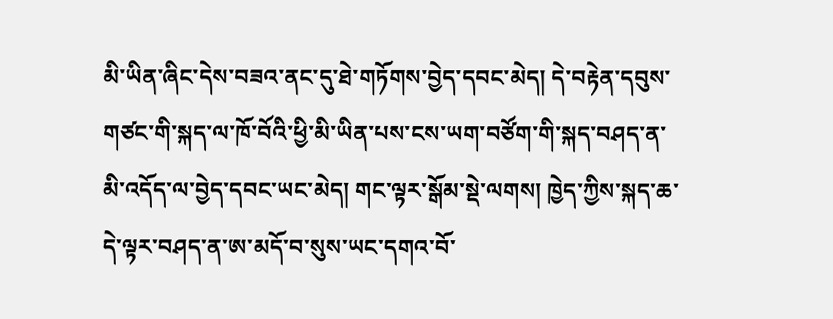མི་ཡིན་ཞིང་དེས་བཟའ་ནང་དུ་ཐེ་གཏོགས་བྱེད་དབང་མེད། དེ་བརྟེན་དབུས་གཙང་གི་སྐད་ལ་ཁོ་བོའི་ཕྱི་མི་ཡིན་པས་ངས་ཡག་བཙོག་གི་སྐད་བཤད་ན་མི་འདོད་ལ་བྱེད་དབང་ཡང་མེད། གང་ལྟར་སྒོམ་སྡེ་ལགས། ཁྱེད་ཀྱིས་སྐད་ཆ་དེ་ལྟར་བཤད་ན་ཨ་མདོ་བ་སུས་ཡང་དགའ་བོ་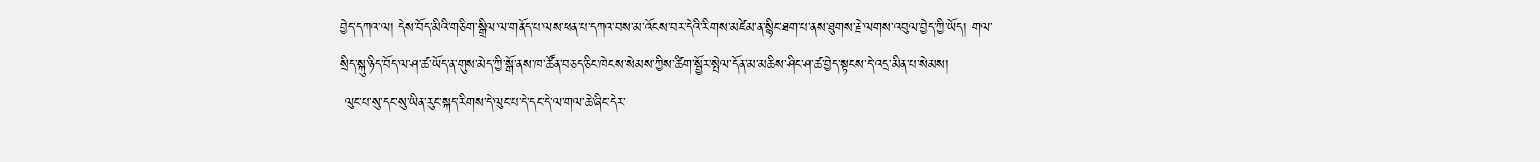བྱེད་དཀའ་ལ། དེས་བོད་མིའི་གཅིག་སྒྲིལ་ལ་གནོད་པ་ལས་ཕན་པ་དཀའ་བས་མ་འོངས་བར་དེའི་རིགས་མཛེམ་ན་སྙིང་ཐག་པ་ནས་ཐུགས་རྗེ་ལགས་འབུལ་བྱེད་ཀྱི་ཡོད། གལ་སྲིད་སྐུ་ཉིད་བོད་ལ་ཤ་ཚ་ཡོད་ན་གུས་མེད་ཀྱི་སྒོ་ནས་ཁ་ཚོན་བཅད་ཅིང་ཁེངས་སེམས་ཀྱིས་ཚིག་སྦྱོར་སྤེལ་དོན་མ་མཆིས་ཤིང་ཤ་ཚ་བྱེད་སྟངས་དེ་འདྲ་མིན་པ་སེམས།
 ལུང་པ་སུ་དང་སུ་ཡིན་རུང་སྐད་རིགས་དེ་ལུང་པ་དེ་དང་དེ་ལ་གལ་ཆེ་ཞིང་དེར་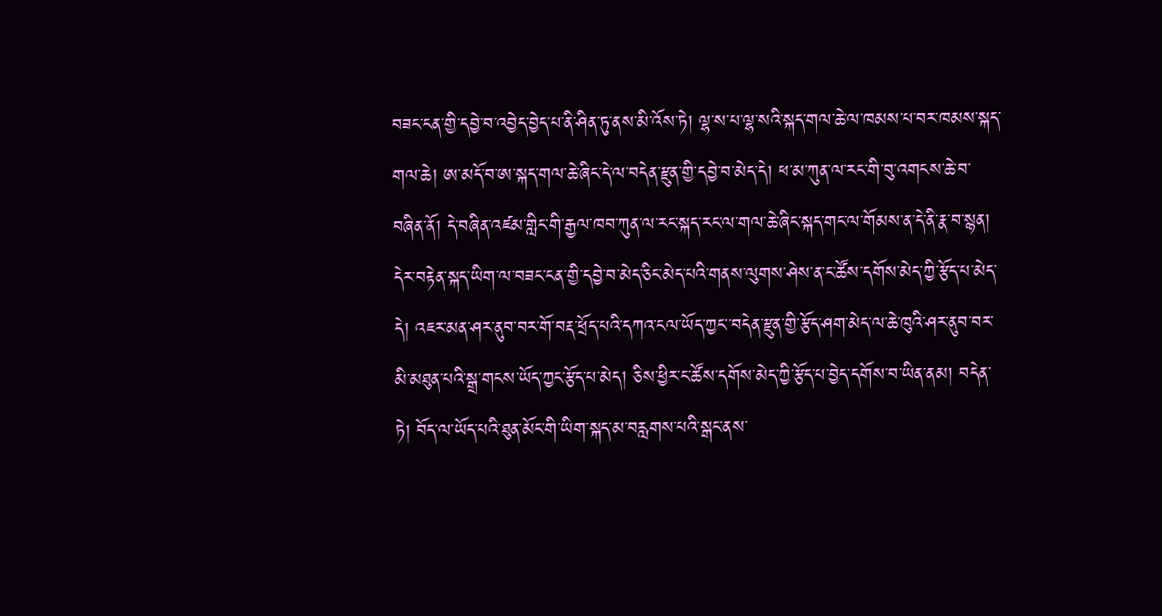བཟང་ངན་གྱི་དབྱེ་བ་འབྱེད་བྱེད་པ་ནི་ཤིན་ཏུ་ནས་མི་འོས་ཏེ། ལྷ་ས་པ་ལྷ་སའི་སྐད་གལ་ཆེ་ལ་ཁམས་པ་བར་ཁམས་སྐད་གལ་ཆེ། ཨ་མདོ་བ་ཨ་སྐད་གལ་ཆེ་ཞིང་དེ་ལ་བདེན་རྫུན་གྱི་དབྱེ་བ་མེད་དེ། ཕ་མ་ཀུན་ལ་རང་གི་བུ་འགངས་ཆེ་བ་བཞིན་ནོ། དེ་བཞིན་འཛམ་གླིང་གི་རྒྱལ་ཁབ་ཀུན་ལ་རང་སྐད་རང་ལ་གལ་ཆེ་ཞིང་སྐད་གང་ལ་གོམས་ན་དེ་ནི་རྣ་བ་སྙན། དེར་བརྟེན་སྐད་ཡིག་ལ་བཟང་ངན་གྱི་དབྱེ་བ་མེད་ཅིང་མེད་པའི་གནས་ལུགས་ཤེས་ན་ང་ཚོས་དགོས་མེད་ཀྱི་རྩོད་པ་མེད་དེ། འཇར་མན་ཤར་ནུབ་བར་གོ་བརྡ་ཕྲོད་པའི་དཀའ་ངལ་ཡོད་ཀྱང་་བདེན་རྫུན་གྱི་རྩོད་ཤག་མེད་ལ་ཆེ་ཁུའི་ཤར་ནུབ་བར་མི་མཐུན་པའི་སྒྲ་གངས་ཡོད་ཀྱང་རྩོད་པ་མེད། ཅིས་ཕྱིར་ང་ཚོས་དགོས་མེད་ཀྱི་རྩོད་པ་བྱེད་དགོས་བ་ཡིན་ནམ། བདེན་ཏེ། བོད་ལ་ཡོད་པའི་ཐུན་མོང་གི་ཡིག་སྐད་མ་བརླགས་པའི་སྒང་ནས་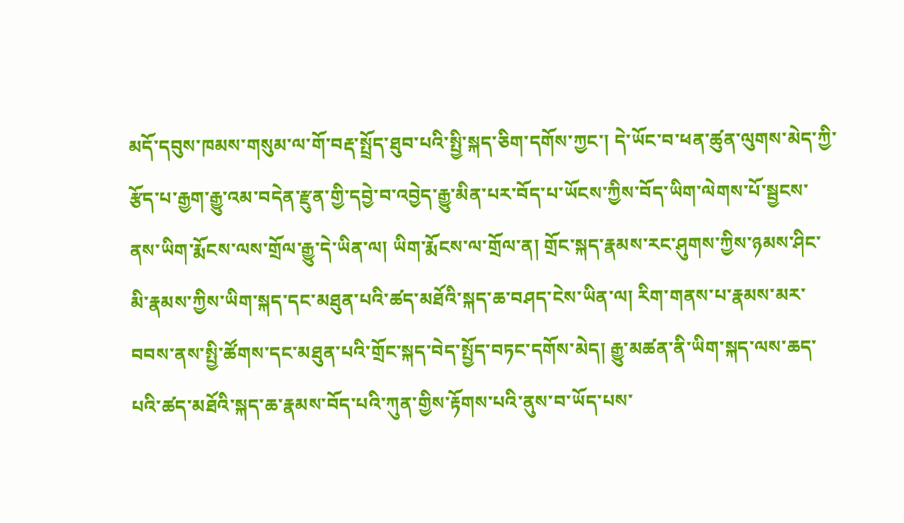མདོ་དབུས་ཁམས་གསུམ་ལ་གོ་བརྡ་སྤྲོད་ཐུབ་པའི་སྤྱི་སྐད་ཅིག་དགོས་ཀྱང་། དེ་ཡོང་བ་ཕན་ཚུན་ལུགས་མེད་ཀྱི་རྩོད་པ་རྒྱག་རྒྱུ་འམ་བདེན་རྫུན་གྱི་དབྱེ་བ་འབྱེད་རྒྱུ་མིན་པར་བོད་པ་ཡོངས་ཀྱིས་བོད་ཡིག་ལེགས་པོ་སྦྱངས་ནས་ཡིག་རྨོངས་ལས་གྲོལ་རྒྱུ་དེ་ཡིན་ལ། ཡིག་རྨོངས་ལ་གྲོལ་ན། གྲོང་སྐད་རྣམས་རང་ཤུགས་ཀྱིས་ཉམས་ཤིང་མི་རྣམས་ཀྱིས་ཡིག་སྐད་དང་མཐུན་པའི་ཚད་མཐོའི་སྐད་ཆ་བཤད་ངེས་ཡིན་ལ། རིག་གནས་པ་རྣམས་མར་བབས་ནས་སྤྱི་ཚོགས་དང་མཐུན་པའི་གྲོང་སྐད་བེད་སྤྱོད་བཏང་དགོས་མེད། རྒྱུ་མཚན་ནི་ཡིག་སྐད་ལས་ཆད་པའི་ཚད་མཐོའི་སྐད་ཆ་རྣམས་བོད་པའི་ཀུན་གྱིས་རྟོགས་པའི་ནུས་བ་ཡོད་པས་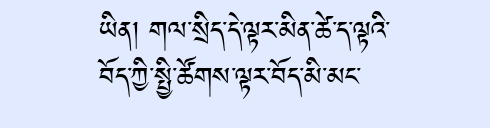ཡིན། གལ་སྲིད་དེ་ལྟར་མིན་ཚེ་ད་ལྟའི་བོད་ཀྱི་སྤྱི་ཚོགས་ལྟར་བོད་མི་མང་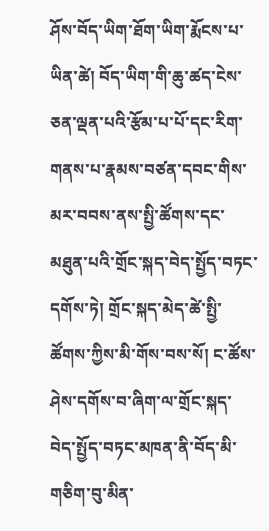ཤོས་བོད་ཡིག་ཐོག་ཡིག་རྨོངས་པ་ཡིན་ཚེ། བོད་ཡིག་གི་ཆུ་ཚད་ངེས་ཅན་ལྡན་པའི་རྩོམ་པ་པོ་དང་རིག་གནས་པ་རྣམས་བཙན་དབང་གིས་མར་བབས་ནས་སྤྱི་ཚོགས་དང་མཐུན་པའི་གྲོང་སྐད་བེད་སྤྱོད་བཏང་དགོས་ཏེ། གྲོང་སྐད་མེད་ཚེ་སྤྱི་ཚོགས་ཀྱིས་མི་གོས་བས་སོ། ང་ཚོས་ཤེས་དགོས་བ་ཞིག་ལ་གྲོང་སྐད་བེད་སྤྱོད་བཏང་མཁན་ནི་བོད་མི་གཅིག་བུ་མིན་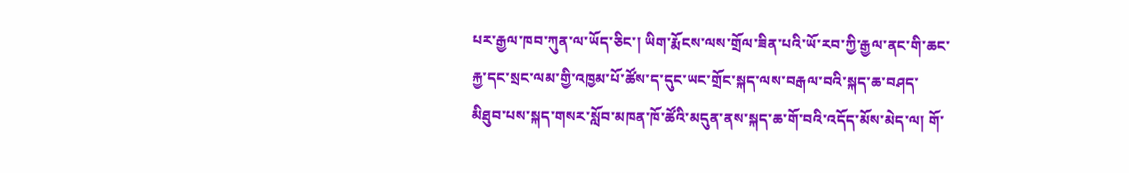པར་རྒྱལ་ཁབ་ཀུན་ལ་ཡོད་ཅིང་། ཡིག་རྨོངས་ལས་གྲོལ་ཟིན་པའི་ཡོ་རབ་ཀྱི་རྒྱལ་ནང་གི་ཆང་རྐྱ་དང་སྲང་ལམ་གྱི་འཁྱམ་པོ་ཚོས་ད་དུང་ཡང་གྲོང་སྐད་ལས་བརྒལ་བའི་སྐད་ཆ་བཤད་མིཐུབ་པས་སྐད་གསར་སློབ་མཁན་ཁོ་ཚོའི་མདུན་ནས་སྐད་ཆ་གོ་བའི་འདོད་མོས་མེད་ལ། གོ་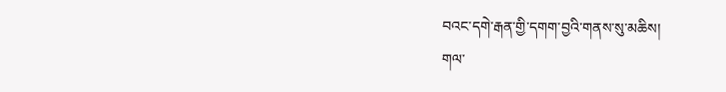བའང་དགེ་རྒན་གྱི་དགག་བྱའི་གནས་སུ་མཆིས།
གལ་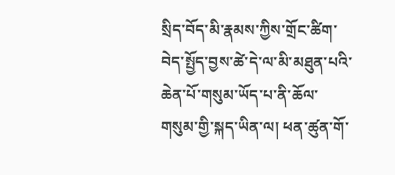སྲིད་བོད་མི་རྣམས་ཀྱིས་གྲོང་ཚིག་བེད་སྤྱོད་བྱས་ཚེ་དེ་ལ་མི་མཐུན་པའི་ཆེན་པོ་གསུམ་ཡོད་པ་ནི་ཆོལ་གསུམ་གྱི་སྐད་ཡིན་ལ། ཕན་ཚུན་གོ་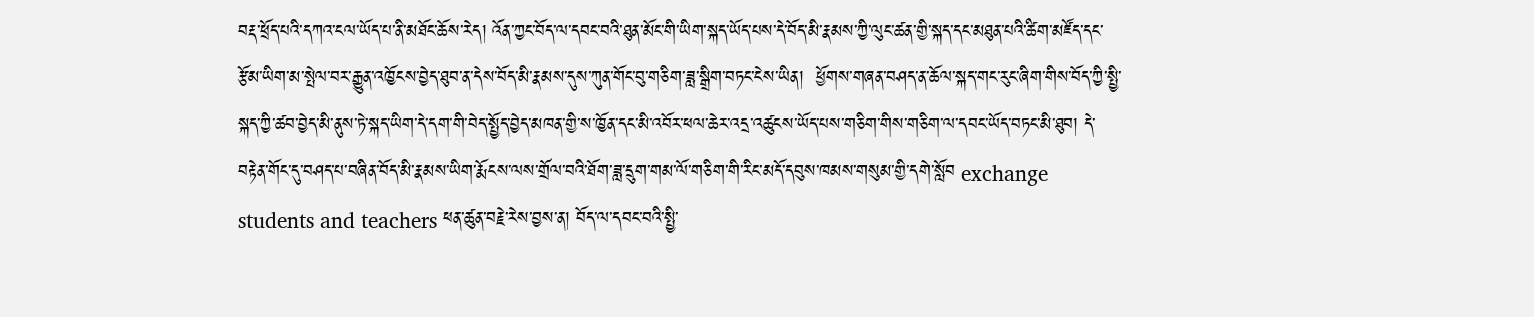བརྡ་ཕྲོད་པའི་དཀའ་ངལ་ཡོད་པ་ནི་མཐོང་ཆོས་རེད། འོན་ཀྱང་བོད་ལ་དབང་བའི་ཐུན་མོང་གི་ཡིག་སྐད་ཡོད་པས་དེ་བོད་མི་རྣམས་ཀྱི་ལུང་ཚན་གྱི་སྐད་དང་མཐུན་པའི་ཚིག་མཛོད་དང་རྩོམ་ཡིག་མ་སྤེལ་བར་རྒྱུན་འཁྱོངས་བྱེད་ཐུབ་ན་དེས་བོད་མི་རྣམས་དུས་ཀུན་གོང་བུ་གཅིག་ཟླ་སྒྲིག་བཏང་ངེས་ཡིན།  ཕྱོགས་གཞན་བཤད་ན་ཆོལ་སྐད་གང་རུང་ཞིག་གིས་བོད་ཀྱི་སྤྱི་སྐད་ཀྱི་ཚབ་བྱེད་མི་ནུས་ཏེ་སྐད་ཡིག་དེ་དག་གི་བེད་སྤྱོད་བྱེད་མཁན་གྱི་ས་ཁྱོན་དང་མི་འབོར་ཕལ་ཆེར་འདྲ་འཚུངས་ཡོད་པས་གཅིག་གིས་གཅིག་ལ་དབང་ཡོད་བཏང་མི་ཐུབ། དེ་བརྟེན་གོང་དུ་བཤད་པ་བཞིན་བོད་མི་རྣམས་ཡིག་རྨོངས་ལས་གྲོལ་བའི་ཐོག་ཟླ་དྲུག་གམ་ལོ་གཅིག་གི་རིང་མདོ་དབུས་ཁམས་གསུམ་གྱི་དགེ་སློབ exchange students and teachers ཕན་ཚུན་བརྗེ་རེས་བྱས་ན། བོད་ལ་དབང་བའི་སྤྱི་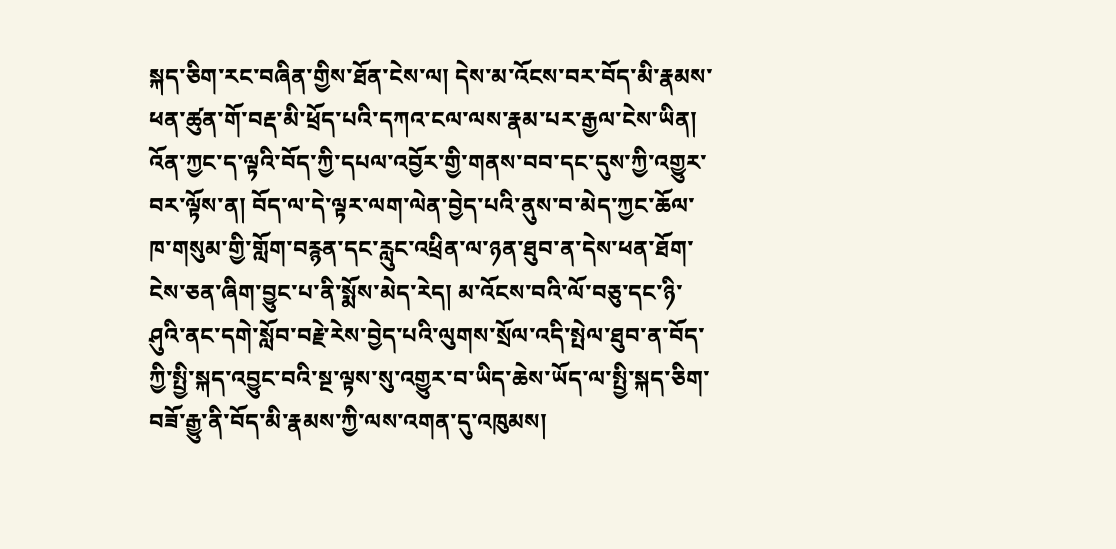སྐད་ཅིག་རང་བཞིན་གྱིས་ཐོན་ངེས་ལ། དེས་མ་འོངས་བར་བོད་མི་རྣམས་ཕན་ཚུན་གོ་བརྡ་མི་ཕྲོད་པའི་དཀའ་ངལ་ལས་རྣམ་པར་རྒྱལ་ངེས་ཡིན། འོན་ཀྱང་ད་ལྟའི་བོད་ཀྱི་དཔལ་འབྱོར་གྱི་གནས་བབ་དང་དུས་ཀྱི་འགྱུར་བར་ལྟོས་ན། བོད་ལ་དེ་ལྟར་ལག་ལེན་བྱེད་པའི་ནུས་བ་མེད་ཀྱང་ཆོལ་ཁ་གསུམ་གྱི་གློག་བརྙན་དང་རླུང་འཕྲིན་ལ་ཉན་ཐུབ་ན་དེས་ཕན་ཐོག་ངེས་ཅན་ཞིག་བྱུང་པ་ནི་སྨོས་མེད་རེད། མ་འོངས་བའི་ལོ་བཅུ་དང་ཉི་ཤུའི་ནང་དགེ་སློབ་བརྗེ་རེས་བྱེད་པའི་ལུགས་སྲོལ་འདི་སྤེལ་ཐུབ་ན་བོད་ཀྱི་སྤྱི་སྐད་འབྱུང་བའི་སྔ་ལྟས་སུ་འགྱུར་བ་ཡིད་ཆེས་ཡོད་ལ་སྤྱི་སྐད་ཅིག་བཟོ་རྒྱུ་ནི་བོད་མི་རྣམས་ཀྱི་ལས་འགན་དུ་འཁུམས།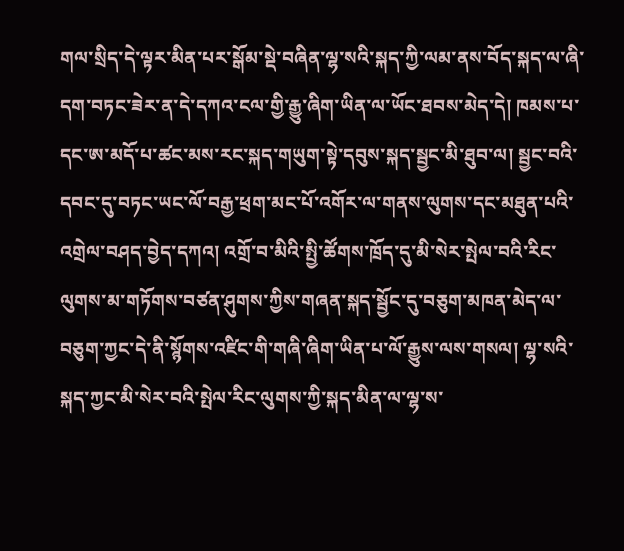གལ་སྲིད་དེ་ལྟར་མིན་པར་སྒོམ་སྡེ་བཞིན་ལྷ་སའི་སྐད་ཀྱི་ལམ་ནས་བོད་སྐད་ལ་ཞི་དག་བཏང་ཟེར་ན་དེ་དཀའ་ངལ་གྱི་རྒྱུ་ཞིག་ཡིན་ལ་ཡོང་ཐབས་མེད་དེ། ཁམས་པ་དང་ཨ་མདོ་པ་ཚང་མས་རང་སྐད་གཡུག་སྟེ་དབུས་སྐད་སྦྱང་མི་ཐུབ་ལ། སྦྱང་བའི་དབང་དུ་བཏང་ཡང་ལོ་བརྒྱ་ཕྲག་མང་པོ་འགོར་ལ་གནས་ལུགས་དང་མཐུན་པའི་འགྲེལ་བཤད་བྱེད་དཀའ། འགྲོ་བ་མིའི་སྤྱི་ཚོགས་ཁྲོད་དུ་མི་སེར་སྤེལ་བའི་རིང་ལུགས་མ་གཏོགས་བཙན་ཤུགས་ཀྱིས་གཞན་སྐད་སྦྱོང་དུ་བཅུག་མཁན་མེད་ལ་བཅུག་ཀྱང་དེ་ནི་སྙོགས་འཛིང་གི་གཞི་ཞིག་ཡིན་པ་ལོ་རྒྱུས་ལས་གསལ། ལྷ་སའི་སྐད་ཀྱང་མི་སེར་བའི་སྤེལ་རིང་ལུགས་ཀྱི་སྐད་མིན་ལ་ལྷ་ས་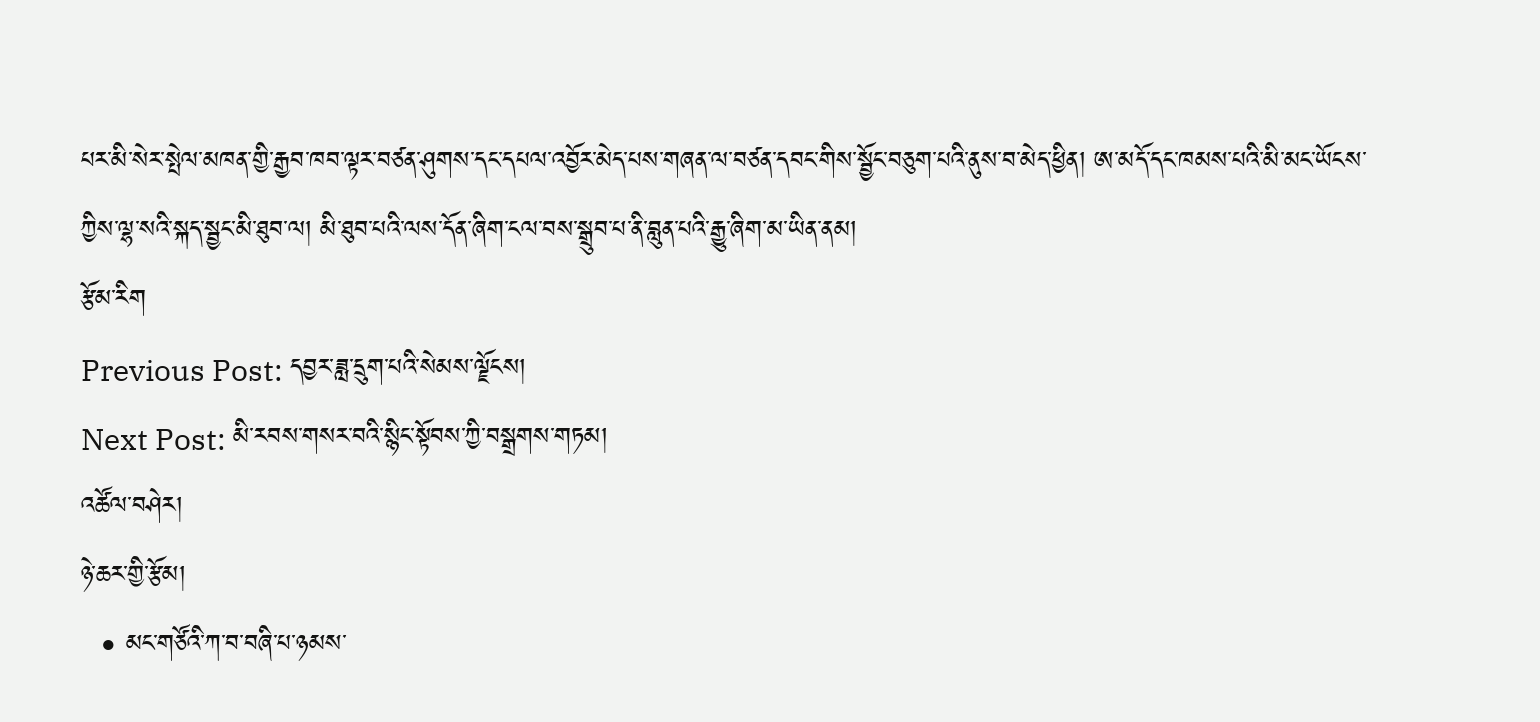པར་མི་སེར་སྤེལ་མཁན་གྱི་རྒྱབ་ཁབ་ལྟར་བཙན་ཤུགས་དང་དཔལ་འབྱོར་མེད་པས་གཞན་ལ་བཙན་དབང་གིས་སྦྱོང་བཅུག་པའི་ནུས་བ་མེད་ཕྱིན། ཨ་མདོ་དང་ཁམས་པའི་མི་མང་ཡོངས་ཀྱིས་ལྷ་སའི་སྐད་སྦྱང་མི་ཐུབ་ལ། མི་ཐུབ་པའི་ལས་དོན་ཞིག་ངལ་བས་སྒྲུབ་པ་ནི་བླུན་པའི་རྒྱུ་ཞིག་མ་ཡིན་ནམ།
རྩོམ་རིག
Previous Post: དབྱར་ཟླ་དྲུག་པའི་སེམས་ལྗོངས།
Next Post: མི་རབས་གསར་བའི་སྙིང་སྟོབས་ཀྱི་བསྒྲགས་གཏམ།
འཚོལ་བཤེར།
ཉེ་ཆར་གྱི་རྩོམ།
  • མང་གཙོའི་ཀ་བ་བཞི་པ་ཉམས་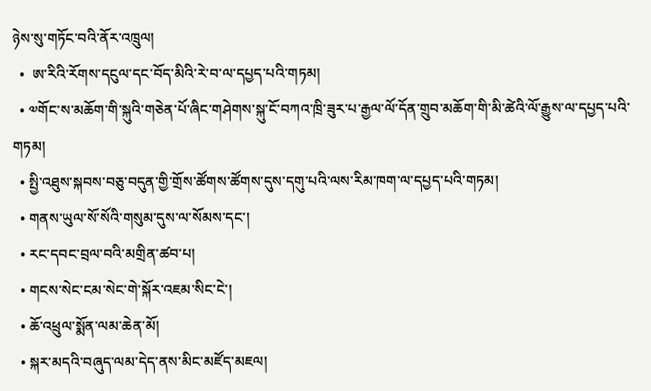ཉེས་སུ་གཏོང་བའི་ནོར་འཁྲུལ།
  •  ཨ་རིའི་རོགས་དངུལ་དང་བོད་མིའི་རེ་བ་ལ་དཔྱད་པའི་གཏམ།
  • ༧གོང་ས་མཆོག་གི་སྐུའི་གཅེན་པོ་ཞིང་གཤེགས་སྐུ་ངོ་བཀའ་ཁྲི་ཟུར་པ་རྒྱལ་ལོ་དོན་གྲུབ་མཆོག་གི་མི་ཚེའི་ལོ་རྒྱུས་ལ་དཔྱད་པའི་གཏམ།
  • སྤྱི་འཐུས་སྐབས་བཅུ་བདུན་གྱི་གྲོས་ཚོགས་ཚོགས་དུས་དགུ་པའི་ལས་རིམ་ཁག་ལ་དཔྱད་པའི་གཏམ།
  • གནས་ཡུལ་སོ་སོའི་གསུམ་དུས་ལ་སོམས་དང་།
  • རང་དབང་བྲལ་བའི་མགྲིན་ཚབ་པ།
  • གངས་སེང་ངམ་སེང་གེ་སྐོར་འཇམ་སིང་ངེ་།
  • ཆོ་འཕྲུལ་སྨོན་ལམ་ཆེན་མོ།
  • སྐར་མདའི་བཞུད་ལམ་དེད་ནས་མིང་མཛོད་མཇལ།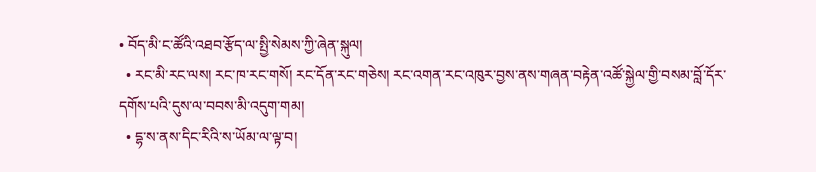• བོད་མི་ང་ཚོའི་འཐབ་རྩོད་ལ་སྤྱི་སེམས་ཀྱི་ཞེན་སྐུལ།
  • རང་མི་རང་ལས། རང་ཁ་རང་གསོ། རང་དོན་རང་གཅེས། རང་འགན་རང་འཁུར་བྱས་ནས་གཞན་བརྟེན་འཚོ་སྐྱེལ་གྱི་བསམ་བློ་དོར་དགོས་པའི་དུས་ལ་བབས་མི་འདུག་གམ།
  • དྷ་ས་ནས་དིང་རིའི་ས་ཡོམ་ལ་ལྟ་བ།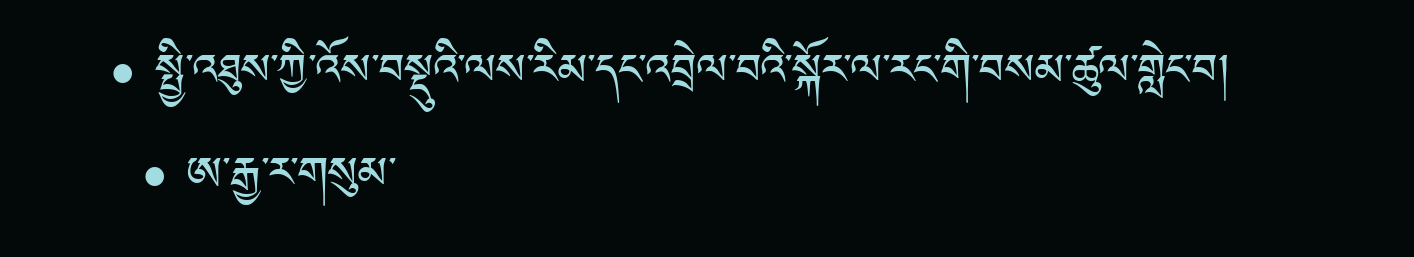• སྤྱི་འཐུས་ཀྱི་འོས་བསྡུའི་ལས་རིམ་དང་འབྲེལ་བའི་སྐོར་ལ་རང་གི་བསམ་ཚུལ་གླེང་བ།
  • ཨ་རྒྱ་ར་གསུམ་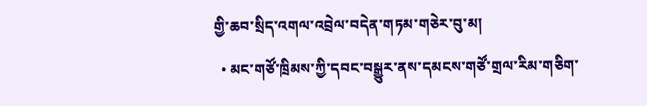གྱི་ཆབ་སྲིད་འགལ་འབྲེལ་བདེན་གཏམ་གཅེར་བུ་མ།
  • མང་གཙོ་ཁྲིམས་ཀྱི་དབང་བསྒྱུར་ནས་དམངས་གཙོ་གྲལ་རིམ་གཅིག་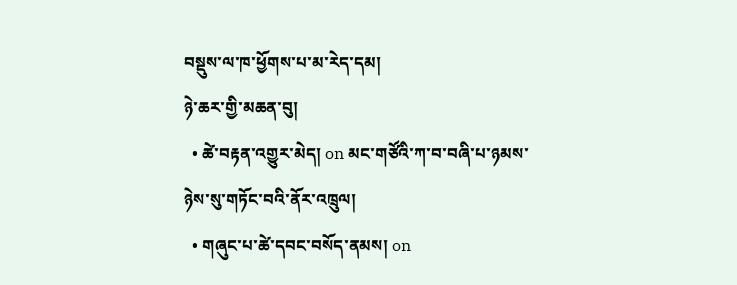བསྡུས་ལ་ཁ་ཕྱོགས་པ་མ་རེད་དམ།
ཉེ་ཆར་གྱི་མཆན་བུ།
  • ཚེ་བརྟན་འགྱུར་མེད། on མང་གཙོའི་ཀ་བ་བཞི་པ་ཉམས་ཉེས་སུ་གཏོང་བའི་ནོར་འཁྲུལ།
  • གཞུང་པ་ཚེ་དབང་བསོད་ནམས། on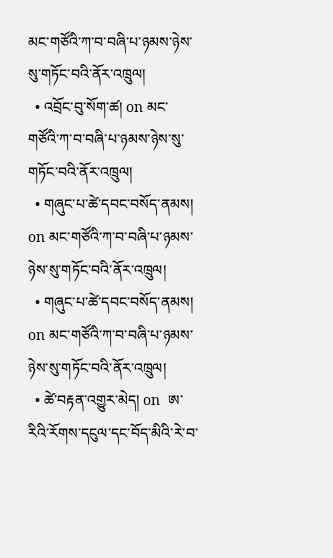མང་གཙོའི་ཀ་བ་བཞི་པ་ཉམས་ཉེས་སུ་གཏོང་བའི་ནོར་འཁྲུལ།
  • འབྲོང་བུ་སོག་ཚ། on མང་གཙོའི་ཀ་བ་བཞི་པ་ཉམས་ཉེས་སུ་གཏོང་བའི་ནོར་འཁྲུལ།
  • གཞུང་པ་ཚེ་དབང་བསོད་ནམས། on མང་གཙོའི་ཀ་བ་བཞི་པ་ཉམས་ཉེས་སུ་གཏོང་བའི་ནོར་འཁྲུལ།
  • གཞུང་པ་ཚེ་དབང་བསོད་ནམས། on མང་གཙོའི་ཀ་བ་བཞི་པ་ཉམས་ཉེས་སུ་གཏོང་བའི་ནོར་འཁྲུལ།
  • ཚེ་བརྟན་འགྱུར་མེད། on  ཨ་རིའི་རོགས་དངུལ་དང་བོད་མིའི་རེ་བ་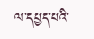ལ་དཔྱད་པའི་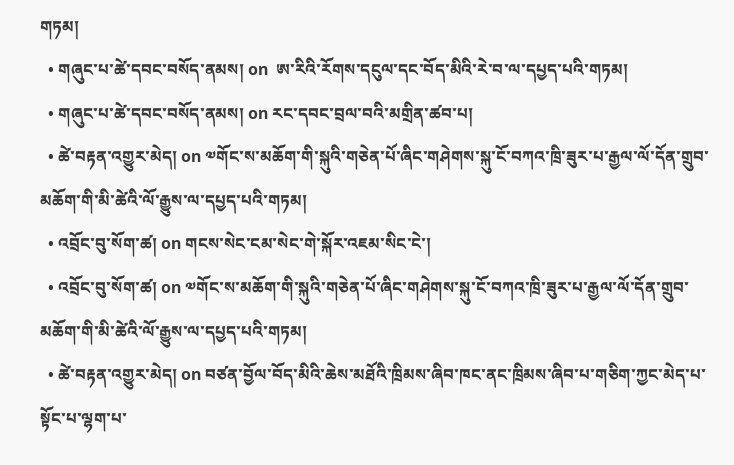གཏམ།
  • གཞུང་པ་ཚེ་དབང་བསོད་ནམས། on  ཨ་རིའི་རོགས་དངུལ་དང་བོད་མིའི་རེ་བ་ལ་དཔྱད་པའི་གཏམ།
  • གཞུང་པ་ཚེ་དབང་བསོད་ནམས། on རང་དབང་བྲལ་བའི་མགྲིན་ཚབ་པ།
  • ཚེ་བརྟན་འགྱུར་མེད། on ༧གོང་ས་མཆོག་གི་སྐུའི་གཅེན་པོ་ཞིང་གཤེགས་སྐུ་ངོ་བཀའ་ཁྲི་ཟུར་པ་རྒྱལ་ལོ་དོན་གྲུབ་མཆོག་གི་མི་ཚེའི་ལོ་རྒྱུས་ལ་དཔྱད་པའི་གཏམ།
  • འབྲོང་བུ་སོག་ཚ། on གངས་སེང་ངམ་སེང་གེ་སྐོར་འཇམ་སིང་ངེ་།
  • འབྲོང་བུ་སོག་ཚ། on ༧གོང་ས་མཆོག་གི་སྐུའི་གཅེན་པོ་ཞིང་གཤེགས་སྐུ་ངོ་བཀའ་ཁྲི་ཟུར་པ་རྒྱལ་ལོ་དོན་གྲུབ་མཆོག་གི་མི་ཚེའི་ལོ་རྒྱུས་ལ་དཔྱད་པའི་གཏམ།
  • ཚེ་བརྟན་འགྱུར་མེད། on བཙན་བྱོལ་བོད་མིའི་ཆེས་མཐོའི་ཁྲིམས་ཞིབ་ཁང་ནང་ཁྲིམས་ཞིབ་པ་གཅིག་ཀྱང་མེད་པ་སྟོང་པ་ལྷག་པ་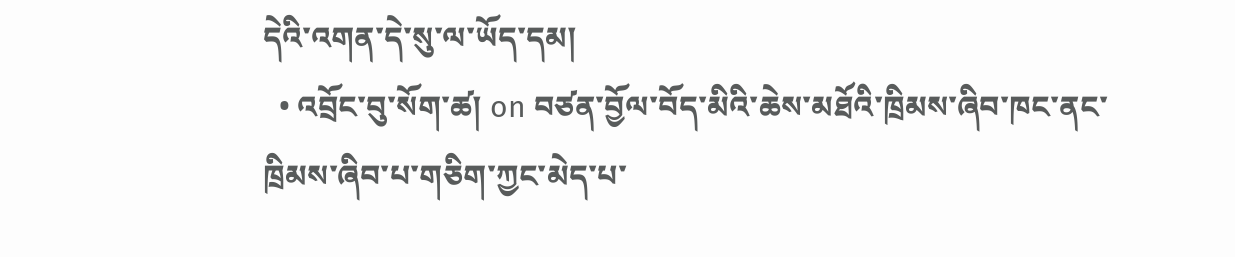དེའི་འགན་དེ་སུ་ལ་ཡོད་དམ།
  • འབྲོང་བུ་སོག་ཚ། on བཙན་བྱོལ་བོད་མིའི་ཆེས་མཐོའི་ཁྲིམས་ཞིབ་ཁང་ནང་ཁྲིམས་ཞིབ་པ་གཅིག་ཀྱང་མེད་པ་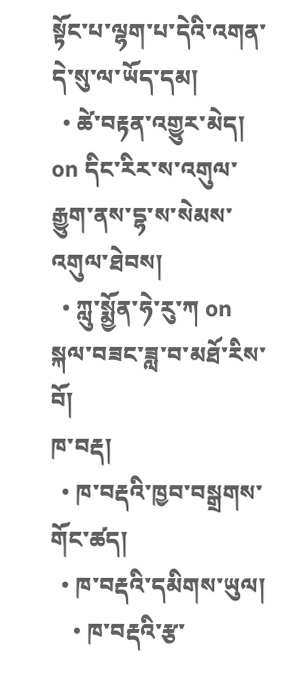སྟོང་པ་ལྷག་པ་དེའི་འགན་དེ་སུ་ལ་ཡོད་དམ།
  • ཚེ་བརྟན་འགྱུར་མེད། on དིང་རིར་ས་འགུལ་རྒྱུག་ནས་དྷ་ས་སེམས་འགུལ་ཐེབས།
  • ཀླུ་སྨྱོན་ཧེ་རུ་ཀ on སྐལ་བཟང་ཟླ་བ་མཐོ་རིས་བོ།
ཁ་བརྡ།
  • ཁ་བརྡའི་ཁྱབ་བསྒྲགས་གོང་ཚད།
  • ཁ་བརྡའི་དམིགས་ཡུལ།
    • ཁ་བརྡའི་རྩ་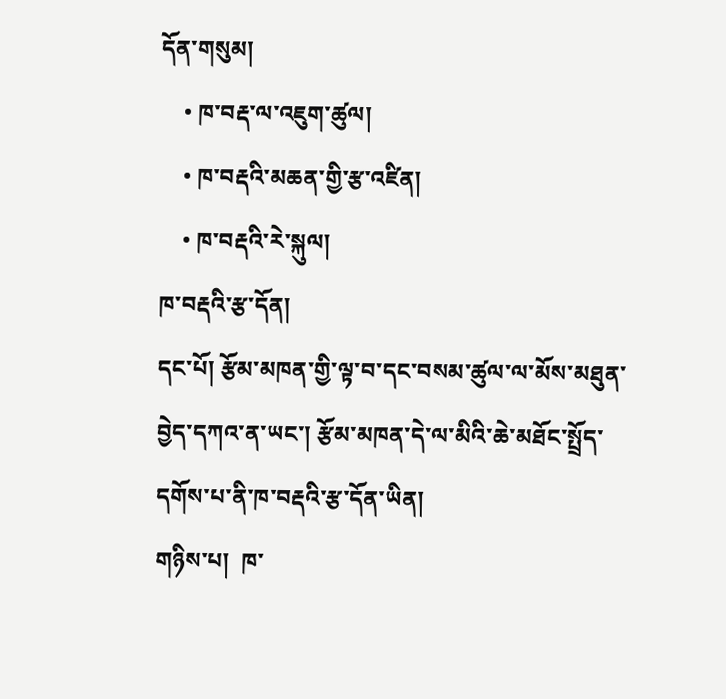དོན་གསུམ།
    • ཁ་བརྡ་ལ་འཇུག་ཚུལ།
    • ཁ་བརྡའི་མཆན་གྱི་རྩ་འཛིན།
    • ཁ་བརྡའི་རེ་སྐུལ།
ཁ་བརྡའི་རྩ་དོན།
དང་པོ། རྩོམ་མཁན་གྱི་ལྟ་བ་དང་བསམ་ཚུལ་ལ་མོས་མཐུན་བྱེད་དཀའ་ན་ཡང་། རྩོམ་མཁན་དེ་ལ་མིའི་ཆེ་མཐོང་སྤྲོད་དགོས་པ་ནི་ཁ་བརྡའི་རྩ་དོན་ཡིན།
གཉིས་པ།  ཁ་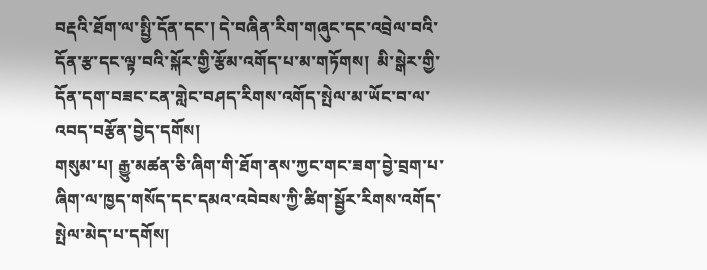བརྡའི་ཐོག་ལ་སྤྱི་དོན་དང་། དེ་བཞིན་རིག་གཞུང་དང་འབྲེལ་བའི་དོན་རྩ་དང་ལྟ་བའི་སྐོར་གྱི་རྩོམ་འགོད་པ་མ་གཏོགས།  མི་སྒེར་གྱི་དོན་དག་བཟང་ངན་གླེང་བཤད་རིགས་འགོད་སྤེལ་མ་ཡོང་བ་ལ་འབད་བརྩོན་བྱེད་དགོས།
གསུམ་པ། རྒྱུ་མཚན་ཅི་ཞིག་གི་ཐོག་ནས་ཀྱང་གང་ཟག་བྱེ་བྲག་པ་ཞིག་ལ་ཁྱད་གསོད་དང་དམའ་འབེབས་ཀྱི་ཚིག་སྦྱོར་རིགས་འགོད་སྤེལ་མེད་པ་དགོས།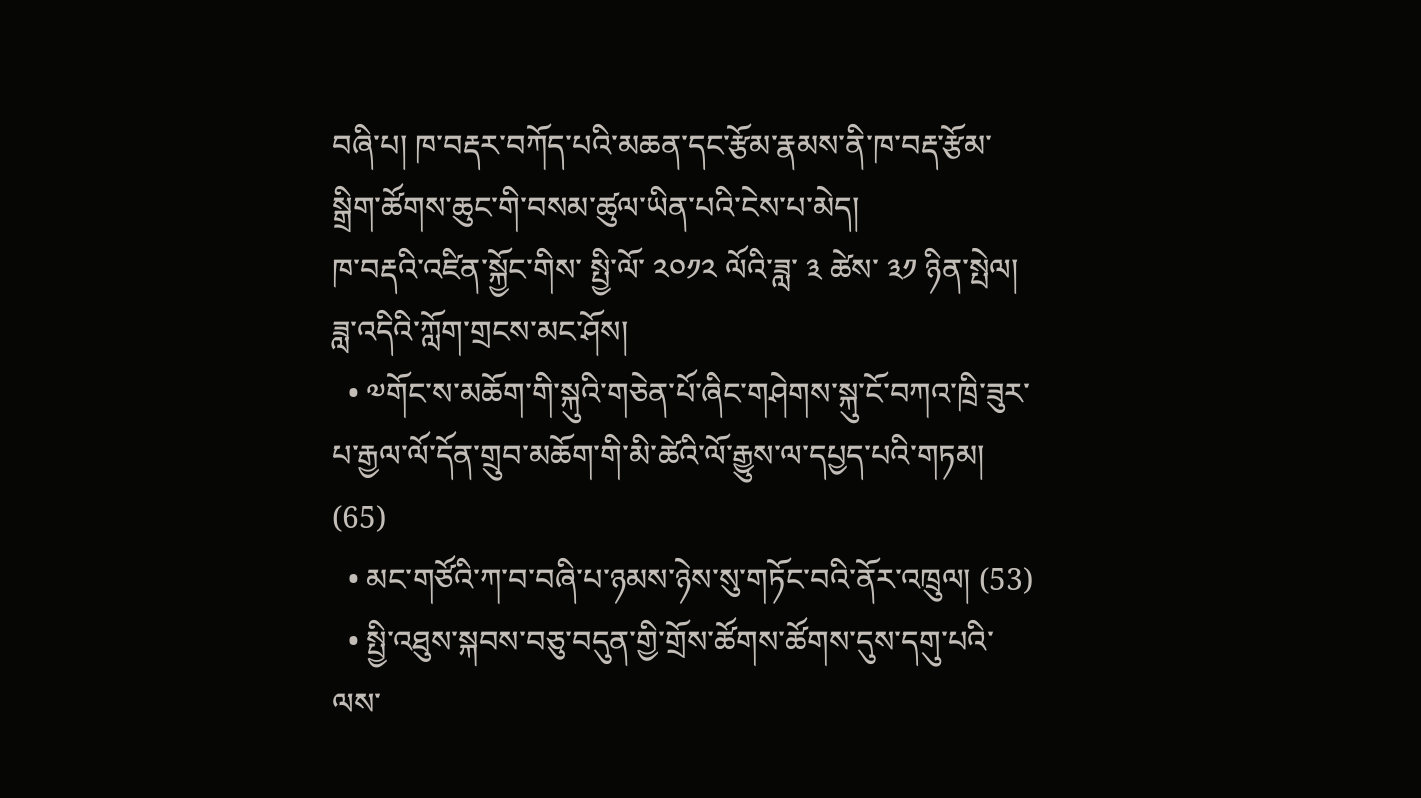བཞི་པ། ཁ་བརྡར་བཀོད་པའི་མཆན་དང་རྩོམ་རྣམས་ནི་ཁ་བརྡ་རྩོམ་སྒྲིག་ཚོགས་ཆུང་གི་བསམ་ཚུལ་ཡིན་པའི་ངེས་པ་མེད།
ཁ་བརྡའི་འཛིན་སྐྱོང་གིས་ སྤྱི་ལོ་ ༢༠༡༢ ལོའི་ཟླ་ ༣ ཚེས་ ༣༡ ཉིན་སྤེལ།
ཟླ་འདིའི་ཀློག་གྲངས་མང་ཤོས།
  • ༧གོང་ས་མཆོག་གི་སྐུའི་གཅེན་པོ་ཞིང་གཤེགས་སྐུ་ངོ་བཀའ་ཁྲི་ཟུར་པ་རྒྱལ་ལོ་དོན་གྲུབ་མཆོག་གི་མི་ཚེའི་ལོ་རྒྱུས་ལ་དཔྱད་པའི་གཏམ།   (65)
  • མང་གཙོའི་ཀ་བ་བཞི་པ་ཉམས་ཉེས་སུ་གཏོང་བའི་ནོར་འཁྲུལ། (53)
  • སྤྱི་འཐུས་སྐབས་བཅུ་བདུན་གྱི་གྲོས་ཚོགས་ཚོགས་དུས་དགུ་པའི་ལས་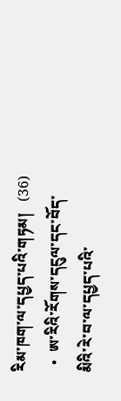རིམ་ཁག་ལ་དཔྱད་པའི་གཏམ།   (36)
  •  ཨ་རིའི་རོགས་དངུལ་དང་བོད་མིའི་རེ་བ་ལ་དཔྱད་པའི་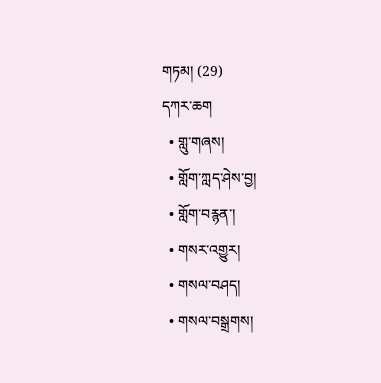གཏམ། (29)
དཀར་ཆག
  • གླུ་གཞས།
  • གློག་ཀླད་ཤེས་བྱ།
  • གློག་བརྙན་།
  • གསར་འགྱུར།
  • གསལ་བཤད།
  • གསལ་བསྒྲགས།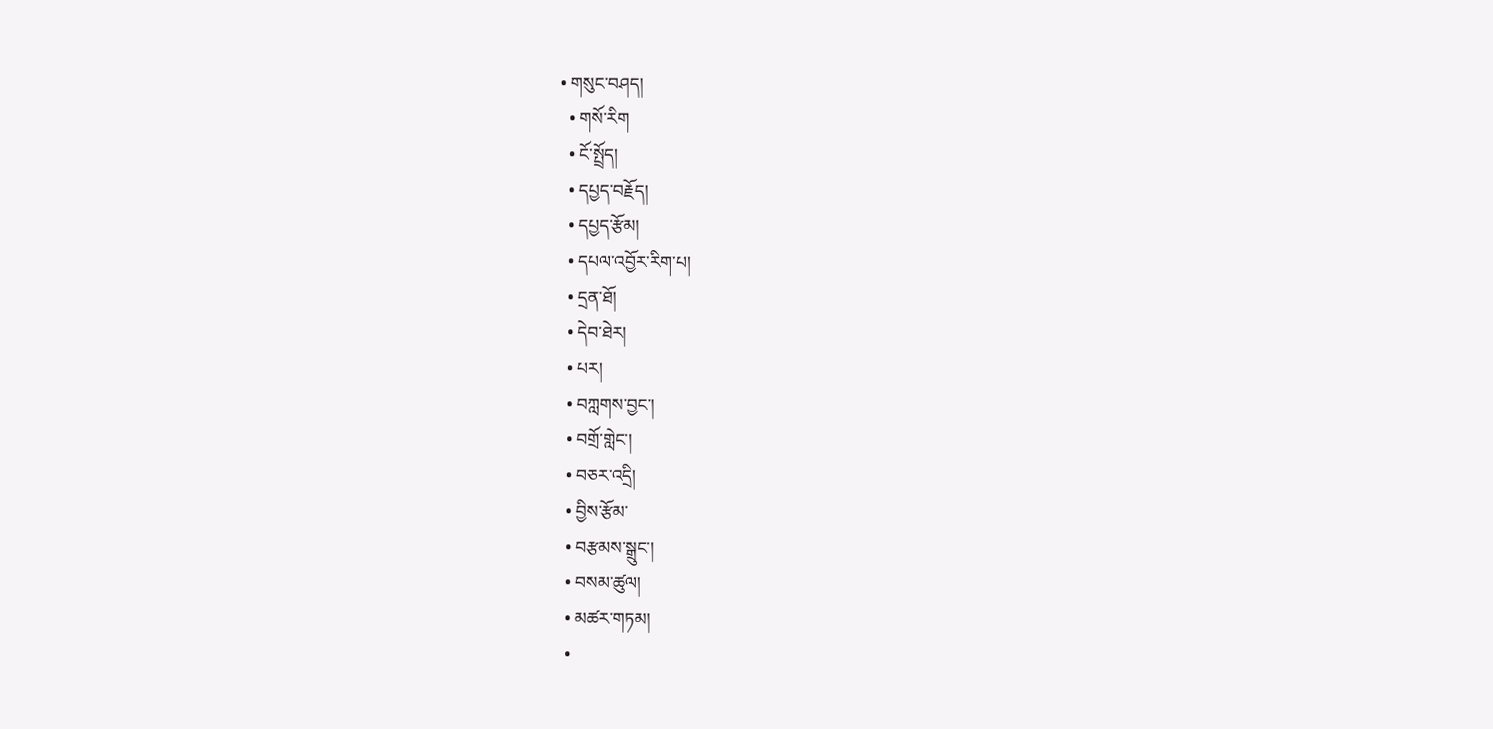• གསུང་བཤད།
  • གསོ་རིག
  • ངོ་སྤྲོད།
  • དཔྱད་བརྗོད།
  • དཔྱད་རྩོམ།
  • དཔལ་འབྱོར་རིག་པ།
  • དྲན་ཐོ།
  • དེབ་ཐེར།
  • པར།
  • བཀླགས་བྱང་།
  • བགྲོ་གླེང་།
  • བཅར་འདྲི།
  • བྱིས་རྩོམ་
  • བརྩམས་སྒྲུང་།
  • བསམ་ཚུལ།
  • མཚར་གཏམ།
  •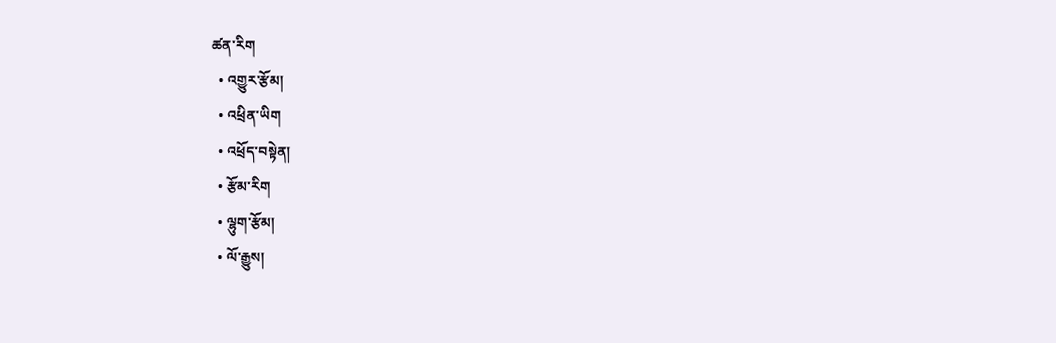ཚན་རིག
  • འགྱུར་རྩོམ།
  • འཕྲིན་ཡིག
  • འཕྲོད་བསྟེན།
  • རྩོམ་རིག
  • ལྷུག་རྩོམ།
  • ལོ་རྒྱུས།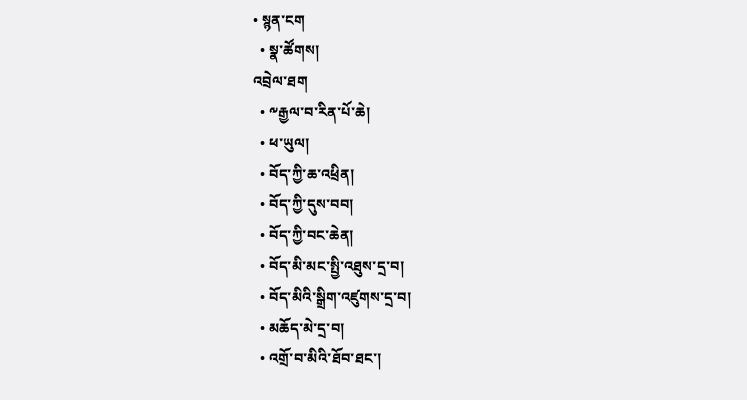• སྙན་ངག
  • སྣ་ཚོགས།
འབྲེལ་ཐག
  • ༸རྒྱལ་བ་རིན་པོ་ཆེ།
  • ཕ་ཡུལ།
  • བོད་ཀྱི་ཆ་འཕྲིན།
  • བོད་ཀྱི་དུས་བབ།
  • བོད་ཀྱི་བང་ཆེན།
  • བོད་མི་མང་སྤྱི་འཐུས་དྲ་བ།
  • བོད་མིའི་སྒྲིག་འཛུགས་དྲ་བ།
  • མཆོད་མེ་དྲ་བ།
  • འགྲོ་བ་མིའི་ཐོབ་ཐང་།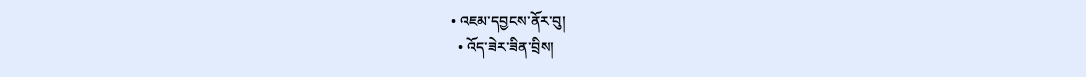• འཇམ་དབྱངས་ནོར་བུ།
  • འོད་ཟེར་ཟིན་བྲིས།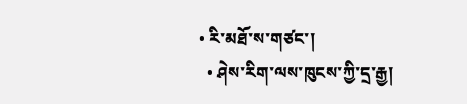• རི་མཐོ་ས་གཙང་།
  • ཤེས་རིག་ལས་ཁུངས་ཀྱི་དྲ་རྒྱ།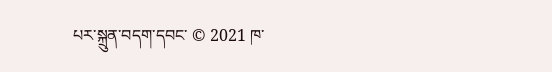པར་སྐྲུན་བདག་དབང་ © 2021 ཁ་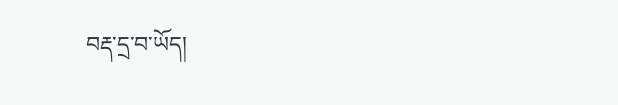བརྡ་དྲ་བ་ཡོད།